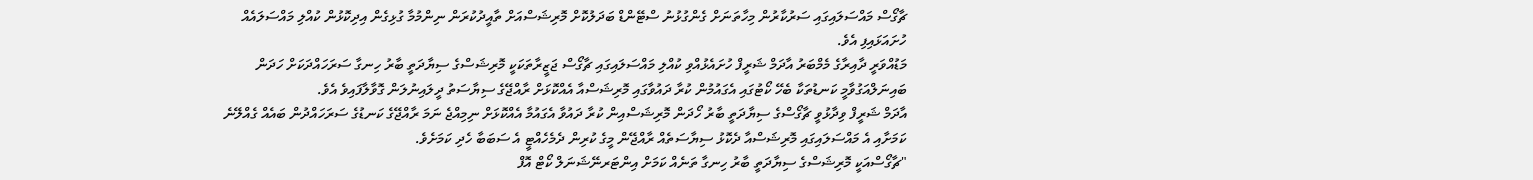ޗާގޯސް މައްސަލައިގައި ސަރުކާރުން މިހާތަނަށް ގެންގުޅުނު ސްޓޭންޑް ބަދަލުކޮށް މޮރިޝަސްއަށް ތާއީދުކުރަން ނިންމުމާ ގުޅިގެން އިދިކޮޅުން ކުއްލި މައްސަލައެއް ހުށައަޅައިފި އެވެ.
މަޑުއްވަރީ ދާއިރާގެ މެމްބަރު އާދަމް ޝަރީފް ހުށައެޅުއްވި ކުއްލި މައްސަލައިގައި ޗާގޯސް ޖަޒީރާތަކަކީ މޮރިޝަސްގެ ސިޔާދަތީ ބާރު ހިނގާ ސަރަހައްދަކަށް ހަދަން ބައިނަލްއަގުވާމީ ކަނޑުތަކާ ބެހޭ ކޯޓުގައި އެގައުމުން ކުރާ ދައުވާގައި މޮރިޝަސްއާ އެއްކޮޅަށް ރާއްޖޭގެ ސިޔާސަތު ދީލައިނުލަން ގޮވާލާފައިވެ އެވެ.
އާދަމް ޝަރީފް ވިދާޅުވީ ޗާގޯސްގެ ސިޔާދަތީ ބާރު ހޯދަން މޮރިޝަސްއިން ކުރާ ދައުވާ އެގައުމާ އެއްކޮޅަށް ނިމިއްޖެ ނަމަ ރާއްޖޭގެ ކަނޑުގެ ސަރަހައްދުން ބައެއް ގެއްލޭނެ ކަމަށާއި އެ މައްސަލައިގައި މޮރިޝަސްއާ ދެކޮޅު ސިޔާސަތެއް ރާއްޖޭން މީގެ ކުރިން ދެމެހެއްޓީ އެ ސަބަބާ ހެދި ކަމަށެވެ.
"ޗާގޯސްއަކީ މޮރިޝަސްގެ ސިޔާދަތީ ބާރު ހިނގާ ތަނެއް ކަމަށް އިންޓަރނޭޝަނަލް ކޯޓް އޮފް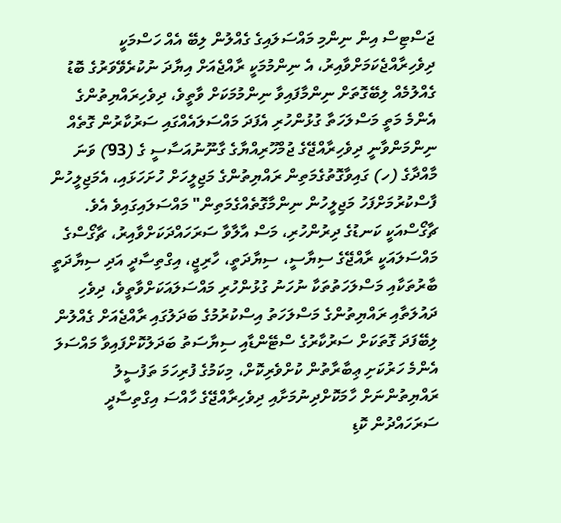ޖަސްޓިސް އިން ނިންމި މައްސަލައިގެ ގެއްލުން ލިބޭ އެއް ހަސްމަކީ ދިވެހިރާއްޖެކަމަށްވާއިރު، އެ ނިންމުމަކީ ރާއްޖެއަށް އިޔާދަ ނުކުރެވޭވަރުގެ ބޮޑު ގެއްލުމެއް ލިބޭގޮތަށް ނިންމާފައިވާ ނިންމުމަކަށް ވާތީވެ، ދިވެހިރައްޔިތުންގެ އެންމެ މަތީ މަސްލަހަތާ ގުޅުންހުރި އެފަދަ މައްސަލައެއްގައި ސަރުކާރުން ގޮތެއް ނިންމަންވާނީ ދިވެހިރާއްޖޭގެ ޖުމްހޫރިއްޔާގެ ގާނޫނުއަސާސީ ގެ (93) ވަނަ މާއްދާގެ (ހ) ގައިވާގޮތުގެމަތިން ރައްޔިތުންގެ މަޖިލީހަށް ހުށަހަޅައި، އެމަޖިލީހުން ފާސްކުރުމަށްފަހު މަޖިލީހުން ނިންމާގޮތެއްގެމަތިން" މައްސަލައިގައިވެ އެވެ.
ޗާގޯސްއަކީ ކަނޑުގެ ދިރުންހުރި، މަސް އާލާވާ ސަރަހައްދަކަށްވާއިރު، ޗާގޯސްގެ މައްސަލައަކީ ރާއްޖޭގެ ސިޔާސީ، ސިޔާދަތީ، ހާރިޖީ، އިގްތިސާދީ އަދި ސިޔާދަތީ ބާރުތަކާއި މަސްލަހަތުތަކާ ނުހަނު ގުޅުންހުރި މައްސަލައަކަށްވާތީވެ، ދިވެހި ދައުލަތާއި ރައްޔިތުންގެ މަސްލަހަތު އިސްކުރުމުގެ ބަދަލުގައި ރާއްޖެއަށް ގެއްލުން ލިބޭފަދަ ގޮތަކަށް ސަރުކާރުގެ ސްޓޭންޑާއި ސިޔާސަތު ބަދަލުކޮށްފައިވާ މައްސަލަ އެންމެ ހަރުކަށި ޢިބާރާތުން ކުށްވެރިކޮށް، މިކަމުގެ ފުރިހަމަ ތަފުސީލު ރައްޔިތުންނަށް ހާމަކޮށްދިނުމަށާއި ދިވެހިރާއްޖޭގެ ހާއްސަ އިގްތިސާދީ ސަރަހައްދުން ކޮޑި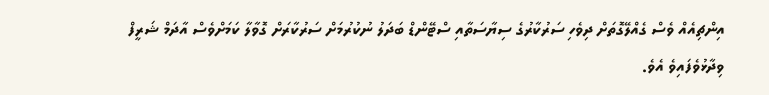އިންޗިއެއް ވެސް ގެއްލޭގޮތަށް ދިވެހި ސަރުކާރުގެ ސިޔާސަތާއި ސްޓޭންޑް ބަދަލު ނުކުރުމަށް ސަރުކާރަށް ގޮވާލާ ކަމަށްވެސް އާދަމް ޝަރީފް ވިދާޅުވެފައިވެ އެވެ.